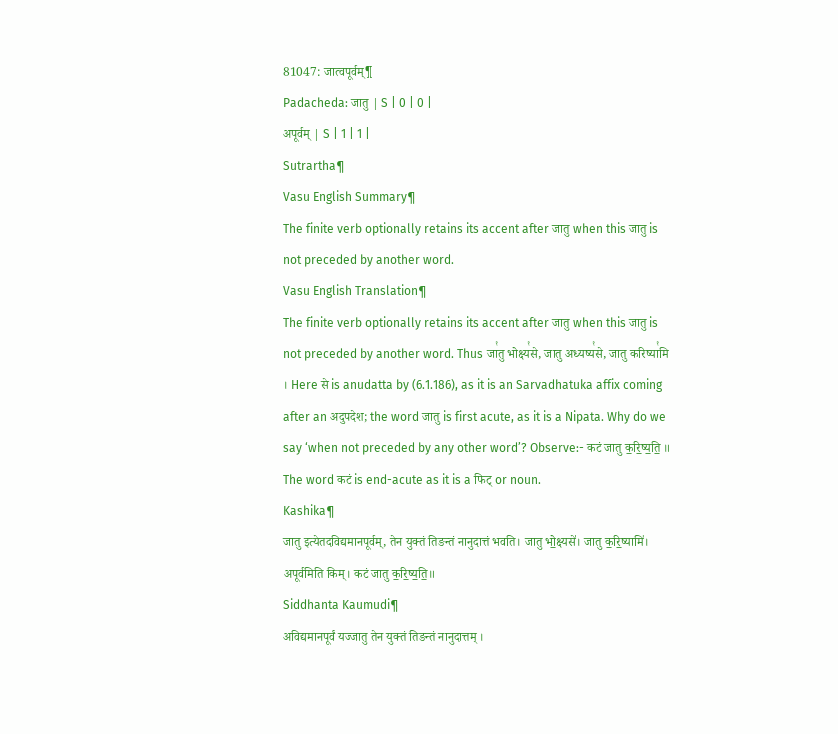81047: जात्वपूर्वम्¶
Padacheda: जातु | S | 0 | 0 |
अपूर्वम् | S | 1 | 1 |
Sutrartha¶
Vasu English Summary¶
The finite verb optionally retains its accent after जातु when this जातु is not preceded by another word.
Vasu English Translation¶
The finite verb optionally retains its accent after जातु when this जातु is not preceded by another word. Thus जा꣡तु भोक्ष्य꣡से, जातु अध्यष्य꣡से, जातु करिष्या꣡मि । Here से is anudatta by (6.1.186), as it is an Sarvadhatuka affix coming after an अदुपदेश; the word जातु is first acute, as it is a Nipata. Why do we say ‘when not preceded by any other word’? Observe:- कटं जातु क॒रि॒ष्य॒ति॒ ॥ The word कटं is end-acute as it is a फिट् or noun.
Kashika¶
जातु इत्येतदविद्यमानपूर्वम्, तेन युक्तं तिङन्तं नानुदात्तं भवति। जातु भो॒क्ष्यसे॑। जातु क॒रि॒ष्यामि॑। अपूर्वमिति किम्। कटं जातु क॒रि॒ष्य॒ति॒॥
Siddhanta Kaumudi¶
अविद्यमानपूर्वं यज्जातु तेन युक्तं तिङन्तं नानुदात्तम् ।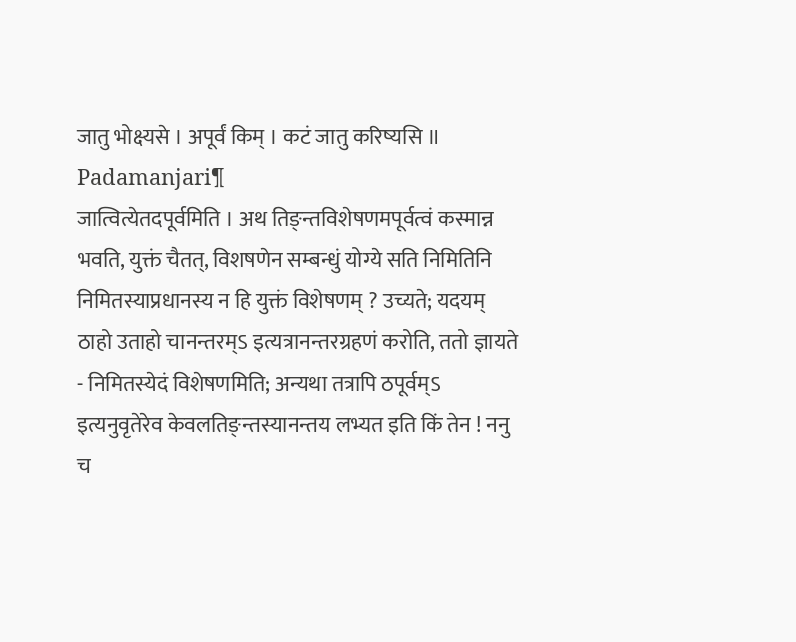जातु भोक्ष्यसे । अपूर्वं किम् । कटं जातु करिष्यसि ॥
Padamanjari¶
जात्वित्येतदपूर्वमिति । अथ तिङ्न्तविशेषणमपूर्वत्वं कस्मान्न भवति, युक्तं चैतत्, विशषणेन सम्बन्धुं योग्ये सति निमितिनि निमितस्याप्रधानस्य न हि युक्तं विशेषणम् ? उच्यते; यदयम् ठाहो उताहो चानन्तरम्ऽ इत्यत्रानन्तरग्रहणं करोति, ततो ज्ञायते - निमितस्येदं विशेषणमिति; अन्यथा तत्रापि ठपूर्वम्ऽ इत्यनुवृतेरेव केवलतिङ्न्तस्यानन्तय लभ्यत इति किं तेन ! ननु च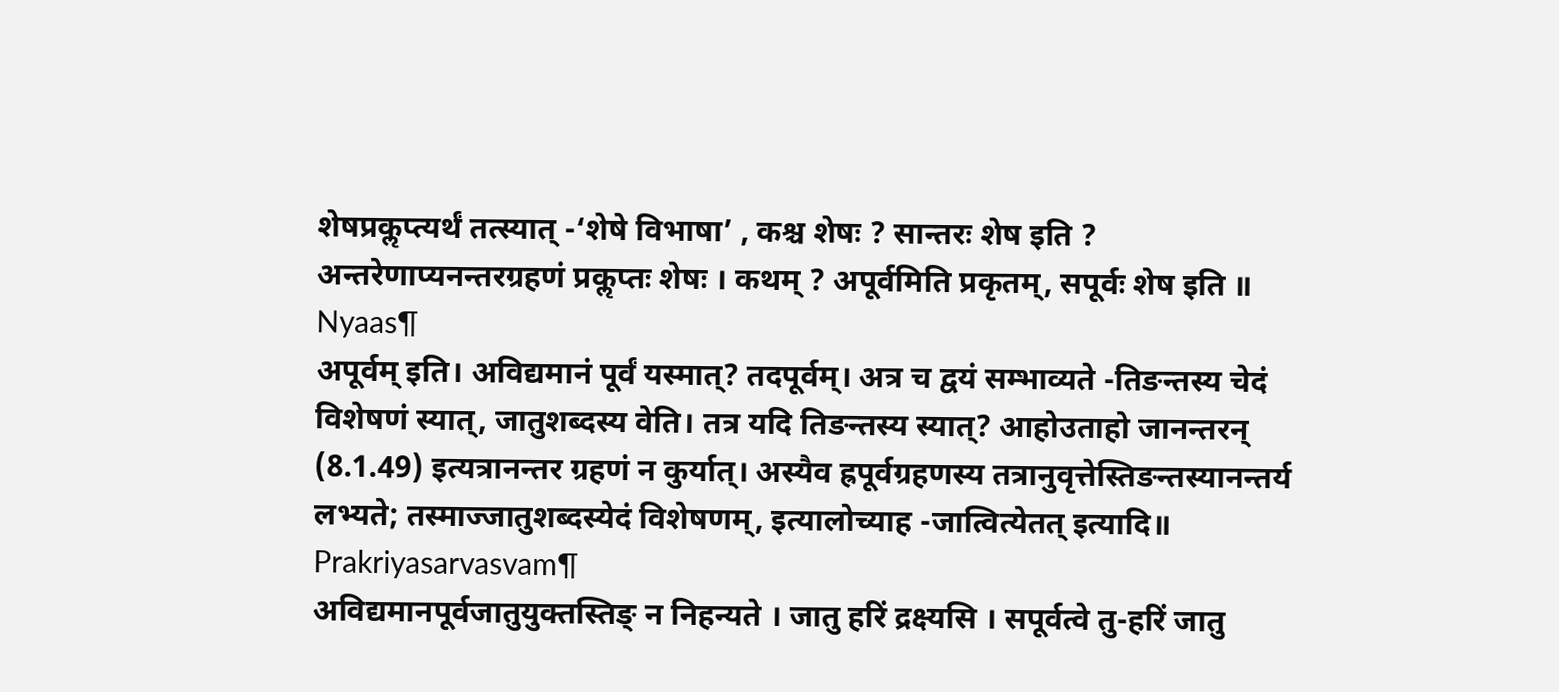शेषप्रकॢप्त्यर्थं तत्स्यात् -‘शेषे विभाषा’ , कश्च शेषः ? सान्तरः शेष इति ? अन्तरेणाप्यनन्तरग्रहणं प्रकॢप्तः शेषः । कथम् ? अपूर्वमिति प्रकृतम्, सपूर्वः शेष इति ॥
Nyaas¶
अपूर्वम् इति। अविद्यमानं पूर्वं यस्मात्? तदपूर्वम्। अत्र च द्वयं सम्भाव्यते -तिङन्तस्य चेदं विशेषणं स्यात्, जातुशब्दस्य वेति। तत्र यदि तिङन्तस्य स्यात्? आहोउताहो जानन्तरन् (8.1.49) इत्यत्रानन्तर ग्रहणं न कुर्यात्। अस्यैव ह्रपूर्वग्रहणस्य तत्रानुवृत्तेस्तिङन्तस्यानन्तर्य लभ्यते; तस्माज्जातुशब्दस्येदं विशेषणम्, इत्यालोच्याह -जात्वित्येतत् इत्यादि॥
Prakriyasarvasvam¶
अविद्यमानपूर्वजातुयुक्तस्तिङ् न निहन्यते । जातु हरिं द्रक्ष्यसि । सपूर्वत्वे तु-हरिं जातु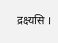द्रक्ष्यसि ।